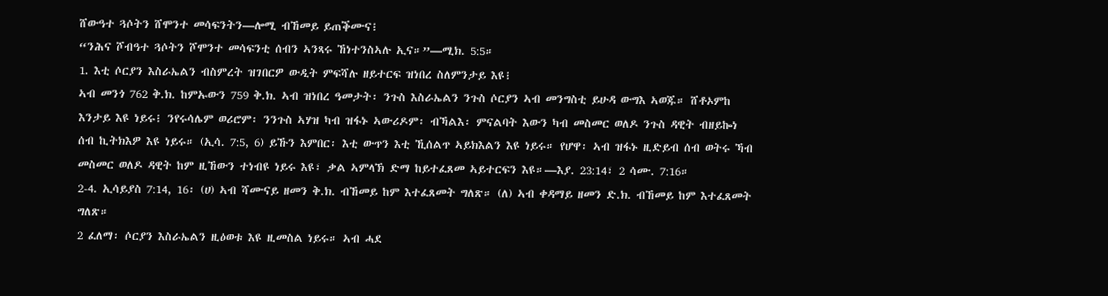ሸውዓተ ጓሶትን ሸሞንተ መሳፍንትን—ሎሚ ብኸመይ ይጠቕሙና፧
“ንሕና ሾብዓተ ጓሶትን ሾሞንተ መሳፍንቲ ሰብን ኣንጻሩ ኸነተንስኣሉ ኢና።”—ሚክ. 5:5።
1. እቲ ሶርያን እስራኤልን ብስምረት ዝገበርዎ ውዲት ምፍሻሉ ዘይተርፍ ዝነበረ ስለምንታይ እዩ፧
ኣብ መንጎ 762 ቅ.ክ. ከምኡውን 759 ቅ.ክ. ኣብ ዝነበረ ዓመታት፡ ንጉስ እስራኤልን ንጉስ ሶርያን ኣብ መንግስቲ ይሁዳ ውግእ ኣወጁ። ሸቶኦምከ እንታይ እዩ ነይሩ፧ ንየሩሳሌም ወሪሮም፡ ንንጉስ ኣሃዝ ካብ ዝፋኑ ኣውሪዶም፡ ብኻልእ፡ ምናልባት እውን ካብ መስመር ወለዶ ንጉስ ዳዊት ብዘይኰነ ሰብ ኪትክእዎ እዩ ነይሩ። (ኢሳ. 7:5, 6) ይኹን እምበር፡ እቲ ውጥን እቲ ኺሰልጥ ኣይክእልን እዩ ነይሩ። የሆዋ፡ ኣብ ዝፋኑ ዚድይብ ሰብ ወትሩ ኻብ መስመር ወለዶ ዳዊት ከም ዚኸውን ተነብዩ ነይሩ እዩ፣ ቃል ኣምላኽ ድማ ከይተፈጸመ ኣይተርፍን እዩ።—እያ. 23:14፣ 2 ሳሙ. 7:16።
2-4. ኢሳይያስ 7:14, 16፡ (ሀ) ኣብ ሻሙናይ ዘመን ቅ.ክ. ብኸመይ ከም እተፈጸመት ግለጽ። (ለ) ኣብ ቀዳማይ ዘመን ድ.ክ. ብኸመይ ከም እተፈጸመት ግለጽ።
2 ፈለማ፡ ሶርያን እስራኤልን ዚዕወቱ እዩ ዚመስል ነይሩ። ኣብ ሓደ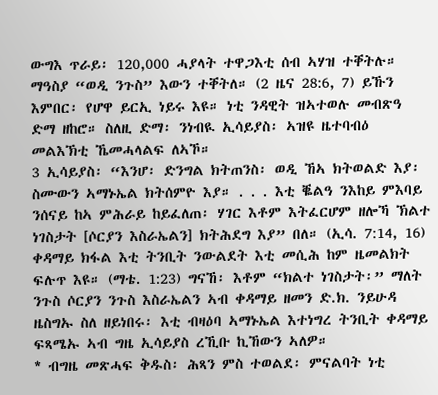ውግእ ጥራይ፡ 120,000 ሓያላት ተዋጋእቲ ሰብ ኣሃዝ ተቐትሉ። ማዓስያ “ወዲ ንጉስ” እውን ተቐትለ። (2 ዜና 28:6, 7) ይኹን እምበር፡ የሆዋ ይርኢ ነይሩ እዩ። ነቲ ንዳዊት ዝኣተወሉ መብጽዓ ድማ ዘከሮ። ስለዚ ድማ፡ ንነብዪ ኢሳይያስ፡ ኣዝዩ ዜተባብዕ መልእኽቲ ኼመሓላልፍ ለኣኾ።
3 ኢሳይያስ፡ “እንሆ፡ ድንግል ክትጠንስ፡ ወዲ ኸኣ ክትወልድ እያ፡ ስሙውን ኣማኑኤል ክትሰምዮ እያ። . . . እቲ ቘልዓ ንእከይ ምእባይ ንሰናይ ከኣ ምሕራይ ከይፈለጠ፡ ሃገር እቶም እትፈርሆም ዘሎኻ ኽልተ ነገስታት [ሶርያን እስራኤልን] ክትሕደግ እያ” በለ። (ኢሳ. 7:14, 16) ቀዳማይ ክፋል እቲ ትንቢት ንውልደት እቲ መሲሕ ከም ዜመልክት ፍሉጥ እዩ። (ማቴ. 1:23) ግናኸ፡ እቶም “ክልተ ነገስታት፡” ማለት ንጉስ ሶርያን ንጉስ እስራኤልን ኣብ ቀዳማይ ዘመን ድ.ክ. ንይሁዳ ዜስግኡ ስለ ዘይነበሩ፡ እቲ ብዛዕባ ኣማኑኤል እተነግረ ትንቢት ቀዳማይ ፍጻሜኡ ኣብ ግዜ ኢሳይያስ ረኺቡ ኪኸውን ኣለዎ።
* ብግዜ መጽሓፍ ቅዱስ፡ ሕጻን ምስ ተወልደ፡ ምናልባት ነቲ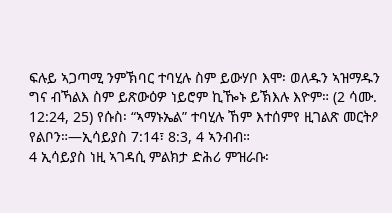ፍሉይ ኣጋጣሚ ንምኽባር ተባሂሉ ስም ይውሃቦ እሞ፡ ወለዱን ኣዝማዱን ግና ብኻልእ ስም ይጽውዕዎ ነይሮም ኪዀኑ ይኽእሉ እዮም። (2 ሳሙ. 12:24, 25) የሱስ፡ “ኣማኑኤል” ተባሂሉ ኸም እተሰምየ ዚገልጽ መርትዖ የልቦን።—ኢሳይያስ 7:14፣ 8:3, 4 ኣንብብ።
4 ኢሳይያስ ነዚ ኣገዳሲ ምልክታ ድሕሪ ምዝራቡ፡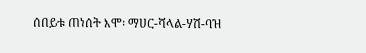ሰበይቱ ጠነሰት እሞ፡ ማሀር-ሻላል-ሃሽ-ባዝ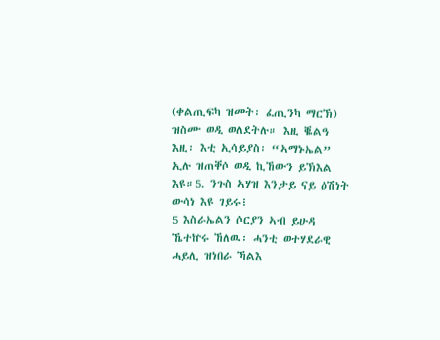(ቀልጢፍካ ዝመት፡ ፈጢንካ ማርኽ) ዝስሙ ወዲ ወለደትሉ። እዚ ቘልዓ እዚ፡ እቲ ኢሳይያስ፡ “ኣማኑኤል” ኢሉ ዝጠቐሶ ወዲ ኪኸውን ይኽእል እዩ።5. ንጉስ ኣሃዝ እንታይ ናይ ዕሽነት ውሳነ እዩ ገይሩ፧
5 እስራኤልን ሶርያን ኣብ ይሁዳ ኼተኵሩ ኸለዉ፡ ሓንቲ ወተሃደራዊ ሓይሊ ዝነበራ ኻልእ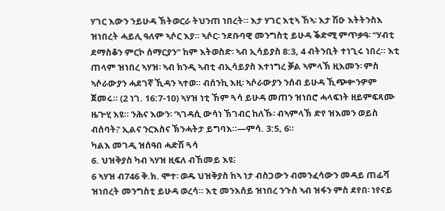ሃገር እውን ንይሁዳ ኽትወርራ ትህንጠ ነበረት። እታ ሃገር እቲኣ ኸኣ፡ እታ ሽዑ እትትንስእ ዝነበረት ሓይሊ ዓለም ኣሶር እያ። ኣሶር፡ ንደቡባዊ መንግስቲ ይሁዳ ቕድሚ ምጥቃዓ፡ “ሃብቲ ደማስቆን ምርኮ ሰማርያን” ከም እትወስድ፡ ኣብ ኢሳይያስ 8:3, 4 ብትንቢት ተነጊሩ ነበረ። እቲ ጠላም ዝነበረ ኣሃዝ፡ ኣብ ክንዲ ኣብቲ ብኢሳይያስ እተነግረ ቓል ኣምላኽ ዚእመን፡ ምስ ኣሶራውያን ሓደገኛ ኺዳን ኣተወ። ብሰንኪ እዚ፡ ኣሶራውያን ንሰብ ይሁዳ ኺጭቍንዎም ጀመሩ። (2 ነገ. 16:7-10) ኣሃዝ ነቲ ኸም ጓሳ ይሁዳ መጠን ዝነበሮ ሓላፍነት ዘይምፍጻሙ ዜጕሂ እዩ። ንሕና እውን፡ ‘ኣገዳሲ ውሳነ ኽገብር ከለኹ፡ ብኣምላኽ ድየ ዝእመን ወይስ ብሰባት፧’ ኢልና ንርእስና ኽንሓትታ ይግባእ።—ምሳ. 3:5, 6።
ካልእ መገዲ ዝሰዓበ ሓድሽ ጓሳ
6. ህዝቅያስ ካብ ኣሃዝ ዚፍለ ብኸመይ እዩ፧
6 ኣሃዝ ብ746 ቅ.ክ. ሞተ፡ ወዱ ህዝቅያስ ከኣ ነታ ብስጋውን ብመንፈሳውን መዳይ ጠፊሻ ዝነበረት መንግስቲ ይሁዳ ወረሳ። እቲ መንእሰይ ዝነበረ ንጉስ ኣብ ዝፋን ምስ ደየበ፡ ነየናይ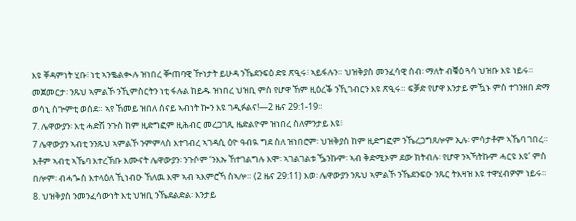እዩ ቐዳምነት ሂቡ፧ ነቲ ኣንቈልቊሉ ዝነበረ ቝጠባዊ ዅነታት ይሁዳ ንኼደንፍዕ ድዩ ጽዒሩ፧ ኣይፋሉን። ህዝቅያስ መንፈሳዊ ሰብ፡ ማለት ብቑዕ ጓሳ ህዝቡ እዩ ነይሩ። መጀመርታ፡ ንጹህ ኣምልኾ ንኺምስርትን ነቲ ፋሉል ከይዱ ዝነበረ ህዝቢ ምስ የሆዋ ኸም ዚዕረቕ ንኺገብርን እዩ ጽዒሩ። ፍቓድ የሆዋ እንታይ ምዃኑ ምስ ተገንዘበ ድማ ወሳኒ ስጕምቲ ወሰደ። ኣየ ኸመይ ዝበለ ሰናይ ኣብነት ኰን እዩ ገዲፉልና!—2 ዜና 29:1-19።
7. ሌዋውያን፡ እቲ ሓድሽ ንጉስ ከም ዚድግፎም ዚሕብር መረጋገጺ ዜድልዮም ዝነበረ ስለምንታይ እዩ፧
7 ሌዋውያን ኣብቲ ንንጹህ ኣምልኾ ንምምላስ እተገብረ ኣገዳሲ ዕዮ ዓብዪ ግደ ስለ ዝነበሮም፡ ህዝቅያስ ከም ዚድግፎም ንኼረጋግጸሎም ኢሉ፡ ምሳታቶም ኣኼባ ገበረ። እቶም ኣብቲ ኣኼባ እተረኽቡ እሙናት ሌዋውያን፡ ንጉሶም ‘ንእኡ ኸተገልግሉ እሞ፡ ኣገልገልቱ ዄንኩም፡ ኣብ ቅድሚኦም ደው ክትብሉ፡ የሆዋ ንኣኻትኩም ሓርዩ እዩ’ ምስ በሎም፡ ብሓጐስ እተላዕለ ኺነብዑ ኸለዉ እሞ ኣብ ኣእምሮኻ ስኣሎ። (2 ዜና 29:11) እወ፡ ሌዋውያን ንጹህ ኣምልኾ ንኼደንፍዑ ንጹር ትእዛዝ እዩ ተዋሂብዎም ነይሩ።
8. ህዝቅያስ ንመንፈሳውነት እቲ ህዝቢ ንኼደልድል፡ እንታይ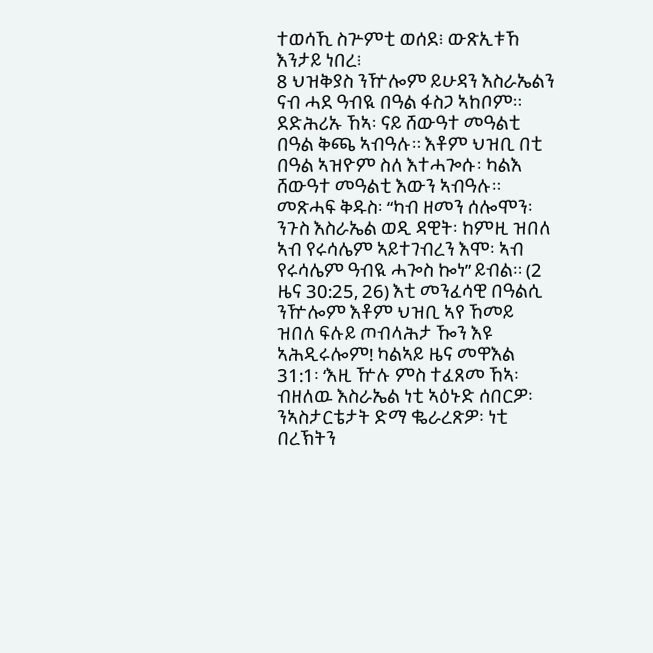ተወሳኺ ስጕምቲ ወሰደ፧ ውጽኢቱኸ እንታይ ነበረ፧
8 ህዝቅያስ ንዅሎም ይሁዳን እስራኤልን ናብ ሓደ ዓብዪ በዓል ፋስጋ ኣከቦም። ደድሕሪኡ ኸኣ፡ ናይ ሸውዓተ መዓልቲ በዓል ቅጫ ኣብዓሉ። እቶም ህዝቢ በቲ በዓል ኣዝዮም ስለ እተሓጐሱ፡ ካልእ ሸውዓተ መዓልቲ እውን ኣብዓሉ። መጽሓፍ ቅዱስ፡ “ካብ ዘመን ሰሎሞን፡ ንጉስ እስራኤል ወዲ ዳዊት፡ ከምዚ ዝበለ ኣብ የሩሳሌም ኣይተገብረን እሞ፡ ኣብ የሩሳሌም ዓብዪ ሓጐስ ኰነ” ይብል። (2 ዜና 30:25, 26) እቲ መንፈሳዊ በዓልሲ ንዅሎም እቶም ህዝቢ ኣየ ኸመይ ዝበለ ፍሉይ ጦብላሕታ ዀን እዩ ኣሕዲሩሎም! ካልኣይ ዜና መዋእል 31:1፡ ‘እዚ ዅሉ ምስ ተፈጸመ ኸኣ፡ ብዘለዉ እስራኤል ነቲ ኣዕኑድ ሰበርዎ፡ ንኣስታርቴታት ድማ ቈራረጽዎ፡ ነቲ በረኽትን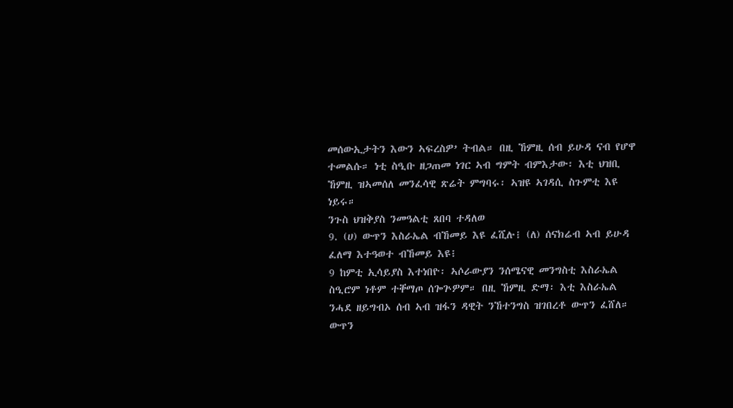መሰውኢታትን እውን ኣፍረስዎ’ ትብል። በዚ ኸምዚ ሰብ ይሁዳ ናብ የሆዋ ተመልሱ። ነቲ ስዒቡ ዘጋጠመ ነገር ኣብ ግምት ብምእታው፡ እቲ ህዝቢ ኸምዚ ዝኣመሰለ መንፈሳዊ ጽሬት ምግባሩ፡ ኣዝዩ ኣገዳሲ ስጉምቲ እዩ ነይሩ።
ንጉስ ህዝቅያስ ንመዓልቲ ጸበባ ተዳለወ
9. (ሀ) ውጥን እስራኤል ብኸመይ እዩ ፈሺሉ፧ (ለ) ሰናክሬብ ኣብ ይሁዳ ፈለማ እተዓወተ ብኸመይ እዩ፧
9 ከምቲ ኢሳይያስ እተነበዮ፡ ኣሶራውያን ንሰሜናዊ መንግስቲ እስራኤል ስዒሮም ነቶም ተቐማጦ ሰጐጕዎም። በዚ ኸምዚ ድማ፡ እቲ እስራኤል ንሓደ ዘይግብኦ ሰብ ኣብ ዝፋን ዳዊት ንኸተንግስ ዝገበረቶ ውጥን ፈሸለ። ውጥን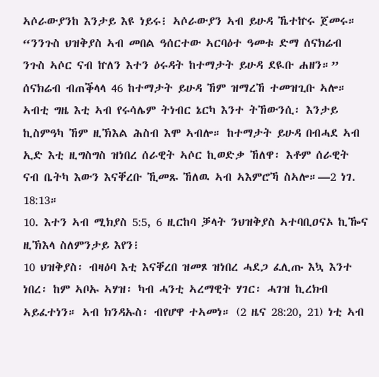ኣሶራውያንከ እንታይ እዩ ነይሩ፧ ኣሶራውያን ኣብ ይሁዳ ኼተኵሩ ጀመሩ። “ንንጉስ ህዝቅያስ ኣብ መበል ዓሰርተው ኣርባዕተ ዓመቱ ድማ ሰናክሬብ ንጉስ ኣሶር ናብ ኵለን እተን ዕሩዳት ከተማታት ይሁዳ ደዪቡ ሐዘን።” ሰናክሬብ ብጠቕላላ 46 ከተማታት ይሁዳ ኸም ዝማረኸ ተመዝጊቡ ኣሎ። ኣብቲ ግዜ እቲ ኣብ የሩሳሌም ትነብር ኔርካ እንተ ትኸውንሲ፡ እንታይ ኪስምዓካ ኸም ዚኽእል ሕስብ እሞ ኣብሎ። ከተማታት ይሁዳ በብሓደ ኣብ ኢድ እቲ ዚግስግስ ዝነበረ ሰራዊት ኣሶር ኪወድቃ ኸለዋ፡ እቶም ሰራዊት ናብ ቤትካ እውን እናቐረቡ ኺመጹ ኸለዉ ኣብ ኣእምሮኻ ስኣሎ።—2 ነገ. 18:13።
10. እተን ኣብ ሚክያስ 5:5, 6 ዚርከባ ቓላት ንህዝቅያስ ኣተባቢዐናኦ ኪዀና ዚኽእላ ስለምንታይ እየን፧
10 ህዝቅያስ፡ ብዛዕባ እቲ እናቐረበ ዝመጾ ዝነበረ ሓደጋ ፈሊጡ እኳ እንተ ነበረ፡ ከም ኣቦኡ ኣሃዝ፡ ካብ ሓንቲ ኣረማዊት ሃገር፡ ሓገዝ ኪረክብ ኣይፈተነን። ኣብ ክንዳኡስ፡ ብየሆዋ ተኣመነ። (2 ዜና 28:20, 21) ነቲ ኣብ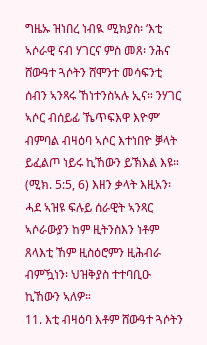ግዜኡ ዝነበረ ነብዪ ሚክያስ፡ ‘እቲ ኣሶራዊ ናብ ሃገርና ምስ መጸ፡ ንሕና ሸውዓተ ጓሶትን ሸሞንተ መሳፍንቲ ሰብን ኣንጻሩ ኸነተንስኣሉ ኢና። ንሃገር ኣሶር ብሰይፊ ኼጥፍእዋ እዮም’ ብምባል ብዛዕባ ኣሶር እተነበዮ ቓላት ይፈልጦ ነይሩ ኪኸውን ይኽእል እዩ። (ሚክ. 5:5, 6) እዘን ቃላት እዚአን፡ ሓደ ኣዝዩ ፍሉይ ሰራዊት ኣንጻር ኣሶራውያን ከም ዚትንስእን ነቶም ጸላእቲ ኸም ዚስዕሮምን ዚሕብራ ብምዃነን፡ ህዝቅያስ ተተባቢዑ ኪኸውን ኣለዎ።
11. እቲ ብዛዕባ እቶም ሸውዓተ ጓሶትን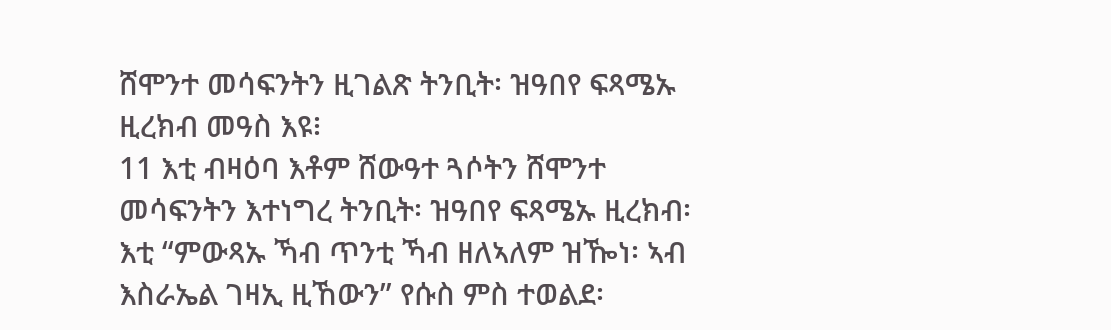ሸሞንተ መሳፍንትን ዚገልጽ ትንቢት፡ ዝዓበየ ፍጻሜኡ ዚረክብ መዓስ እዩ፧
11 እቲ ብዛዕባ እቶም ሸውዓተ ጓሶትን ሸሞንተ መሳፍንትን እተነግረ ትንቢት፡ ዝዓበየ ፍጻሜኡ ዚረክብ፡ እቲ “ምውጻኡ ኻብ ጥንቲ ኻብ ዘለኣለም ዝዀነ፡ ኣብ እስራኤል ገዛኢ ዚኸውን” የሱስ ምስ ተወልደ፡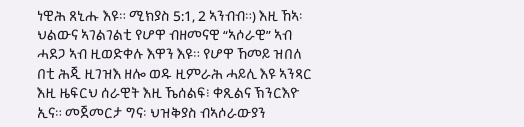ነዊሕ ጸኒሑ እዩ። ሚክያስ 5:1, 2 ኣንብብ።) እዚ ኸኣ፡ ህልውና ኣገልገልቲ የሆዋ ብዘመናዊ “ኣሶራዊ” ኣብ ሓደጋ ኣብ ዚወድቀሉ እዋን እዩ። የሆዋ ኸመይ ዝበለ በቲ ሕጂ ዚገዝእ ዘሎ ወዱ ዚምራሕ ሓይሊ እዩ ኣንጻር እዚ ዜፍርህ ሰራዊት እዚ ኼሰልፍ፧ ቀጺልና ኽንርእዮ ኢና። መጀመርታ ግና፡ ህዝቅያስ ብኣሶራውያን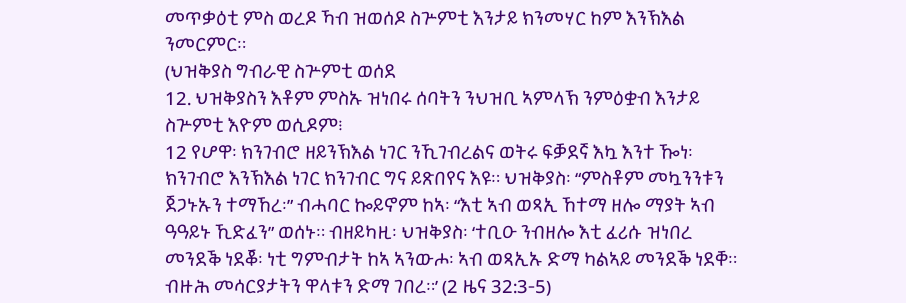መጥቃዕቲ ምስ ወረዶ ኻብ ዝወሰዶ ስጕምቲ እንታይ ክንመሃር ከም እንኽእል ንመርምር።
(ህዝቅያስ ግብራዊ ስጕምቲ ወሰደ
12. ህዝቅያስን እቶም ምስኡ ዝነበሩ ሰባትን ንህዝቢ ኣምላኽ ንምዕቋብ እንታይ ስጕምቲ እዮም ወሲዶም፧
12 የሆዋ፡ ክንገብሮ ዘይንኽእል ነገር ንኺገብረልና ወትሩ ፍቓደኛ እኳ እንተ ዀነ፡ ክንገብሮ እንኽእል ነገር ክንገብር ግና ይጽበየና እዩ። ህዝቅያስ፡ “ምስቶም መኳንንቱን ጀጋኑኡን ተማኸረ፡” ብሓባር ኰይኖም ከኣ፡ “እቲ ኣብ ወጻኢ ኸተማ ዘሎ ማያት ኣብ ዓዓይኑ ኺድፈን” ወሰኑ። ብዘይካዚ፡ ህዝቅያስ፡ ‘ተቢዑ ንብዘሎ እቲ ፈሪሱ ዝነበረ መንደቕ ነደቖ፡ ነቲ ግምብታት ከኣ ኣንውሖ፡ ኣብ ወጻኢኡ ድማ ካልኣይ መንደቕ ነደቐ። ብዙሕ መሳርያታትን ዋላቱን ድማ ገበረ።’ (2 ዜና 32:3-5)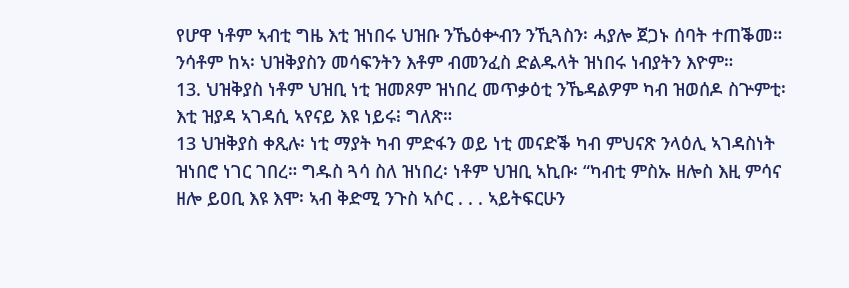የሆዋ ነቶም ኣብቲ ግዜ እቲ ዝነበሩ ህዝቡ ንኼዕቍብን ንኺጓስን፡ ሓያሎ ጀጋኑ ሰባት ተጠቕመ። ንሳቶም ከኣ፡ ህዝቅያስን መሳፍንትን እቶም ብመንፈስ ድልዱላት ዝነበሩ ነብያትን እዮም።
13. ህዝቅያስ ነቶም ህዝቢ ነቲ ዝመጾም ዝነበረ መጥቃዕቲ ንኼዳልዎም ካብ ዝወሰዶ ስጕምቲ፡ እቲ ዝያዳ ኣገዳሲ ኣየናይ እዩ ነይሩ፧ ግለጽ።
13 ህዝቅያስ ቀጺሉ፡ ነቲ ማያት ካብ ምድፋን ወይ ነቲ መናድቕ ካብ ምህናጽ ንላዕሊ ኣገዳስነት ዝነበሮ ነገር ገበረ። ግዱስ ጓሳ ስለ ዝነበረ፡ ነቶም ህዝቢ ኣኪቡ፡ “ካብቲ ምስኡ ዘሎስ እዚ ምሳና ዘሎ ይዐቢ እዩ እሞ፡ ኣብ ቅድሚ ንጉስ ኣሶር . . . ኣይትፍርሁን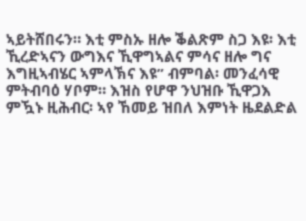ኣይትሸበሩን። እቲ ምስኡ ዘሎ ቕልጽም ስጋ እዩ፡ እቲ ኺረድኣናን ውግእና ኺዋግኣልና ምሳና ዘሎ ግና እግዚኣብሄር ኣምላኽና እዩ” ብምባል፡ መንፈሳዊ ምትብባዕ ሃቦም። እዝስ የሆዋ ንህዝቡ ኺዋጋእ ምዃኑ ዚሕብር፡ ኣየ ኸመይ ዝበለ እምነት ዜደልድል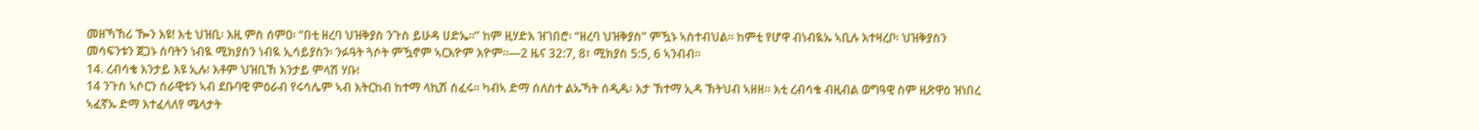መዘኻኸሪ ዀን እዩ! እቲ ህዝቢ፡ እዚ ምስ ሰምዐ፡ “በቲ ዘረባ ህዝቅያስ ንጉስ ይሁዳ ሀድኤ።” ከም ዚሃድእ ዝገበሮ፡ “ዘረባ ህዝቅያስ” ምዃኑ ኣስተብህል። ከምቲ የሆዋ ብነብዪኡ ኣቢሉ እተዛረቦ፡ ህዝቅያስን መሳፍንቱን ጀጋኑ ሰባትን ነብዪ ሚክያስን ነብዪ ኢሳይያስን፡ ንፉዓት ጓሶት ምዃኖም ኣርእዮም እዮም።—2 ዜና 32:7, 8፣ ሚክያስ 5:5, 6 ኣንብብ።
14. ረብሳቄ እንታይ እዩ ኢሉ፧ እቶም ህዝቢኸ እንታይ ምላሽ ሃቡ፧
14 ንጉስ ኣሶርን ሰራዊቱን ኣብ ደቡባዊ ምዕራብ የሩሳሌም ኣብ እትርከብ ከተማ ላኪሽ ሰፈሩ። ካብኣ ድማ ሰለስተ ልኡኻት ሰዲዱ፡ እታ ኸተማ ኢዳ ኽትህብ ኣዘዘ። እቲ ረብሳቄ ብዚብል ወግዓዊ ስም ዚጽዋዕ ዝነበረ ኣፈኛኡ ድማ እተፈላለየ ሜላታት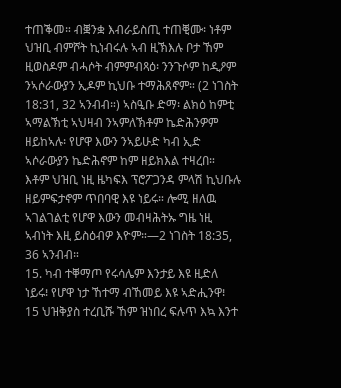ተጠቕመ። ብቛንቋ እብራይስጢ ተጠቒሙ፡ ነቶም ህዝቢ ብምሾት ኪነብሩሉ ኣብ ዚኽእሉ ቦታ ኸም ዚወስዶም ብሓሶት ብምምብጻዕ፡ ንንጉሶም ከዲዖም ንኣሶራውያን ኢዶም ኪህቡ ተማሕጸኖም። (2 ነገስት 18:31, 32 ኣንብብ።) ኣስዒቡ ድማ፡ ልክዕ ከምቲ ኣማልኽቲ ኣህዛብ ንኣምለኽቶም ኬድሕንዎም ዘይከኣሉ፡ የሆዋ እውን ንኣይሁድ ካብ ኢድ ኣሶራውያን ኬድሕኖም ከም ዘይክእል ተዛረበ። እቶም ህዝቢ ነዚ ዜካፍእ ፕሮፖጋንዳ ምላሽ ኪህቡሉ ዘይምፍታኖም ጥበባዊ እዩ ነይሩ። ሎሚ ዘለዉ ኣገልገልቲ የሆዋ እውን መብዛሕትኡ ግዜ ነዚ ኣብነት እዚ ይስዕብዎ እዮም።—2 ነገስት 18:35, 36 ኣንብብ።
15. ካብ ተቐማጦ የሩሳሌም እንታይ እዩ ዚድለ ነይሩ፧ የሆዋ ነታ ኸተማ ብኸመይ እዩ ኣድሒንዋ፧
15 ህዝቅያስ ተረቢሹ ኸም ዝነበረ ፍሉጥ እኳ እንተ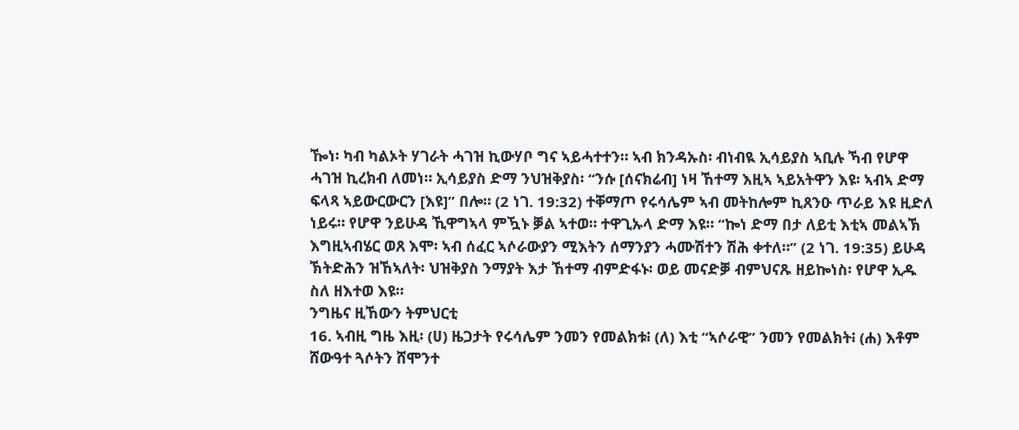ዀነ፡ ካብ ካልኦት ሃገራት ሓገዝ ኪውሃቦ ግና ኣይሓተተን። ኣብ ክንዳኡስ፡ ብነብዪ ኢሳይያስ ኣቢሉ ኻብ የሆዋ ሓገዝ ኪረክብ ለመነ። ኢሳይያስ ድማ ንህዝቅያስ፡ “ንሱ [ሰናክሬብ] ነዛ ኸተማ እዚኣ ኣይአትዋን እዩ፡ ኣብኣ ድማ ፍላጻ ኣይውርውርን [እዩ]” በሎ። (2 ነገ. 19:32) ተቐማጦ የሩሳሌም ኣብ መትከሎም ኪጸንዑ ጥራይ እዩ ዚድለ ነይሩ። የሆዋ ንይሁዳ ኺዋግኣላ ምዃኑ ቓል ኣተወ። ተዋጊኡላ ድማ እዩ። “ኰነ ድማ በታ ለይቲ እቲኣ መልኣኽ እግዚኣብሄር ወጸ እሞ፡ ኣብ ሰፈር ኣሶራውያን ሚእትን ሰማንያን ሓሙሽተን ሽሕ ቀተለ።” (2 ነገ. 19:35) ይሁዳ ኽትድሕን ዝኸኣለት፡ ህዝቅያስ ንማያት እታ ኸተማ ብምድፋኑ፡ ወይ መናድቓ ብምህናጹ ዘይኰነስ፡ የሆዋ ኢዱ ስለ ዘእተወ እዩ።
ንግዜና ዚኸውን ትምህርቲ
16. ኣብዚ ግዜ እዚ፡ (ሀ) ዜጋታት የሩሳሌም ንመን የመልክቱ፧ (ለ) እቲ “ኣሶራዊ” ንመን የመልክት፧ (ሐ) እቶም ሸውዓተ ጓሶትን ሸሞንተ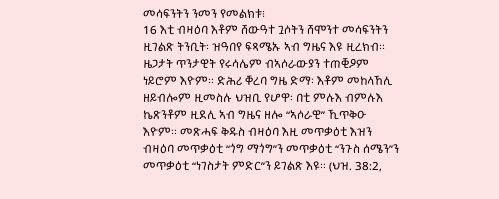መሳፍንትን ንመን የመልክቱ፧
16 እቲ ብዛዕባ እቶም ሸውዓተ ጓሶትን ሸሞንተ መሳፍንትን ዚገልጽ ትንቢት፡ ዝዓበየ ፍጻሜኡ ኣብ ግዜና እዩ ዚረክብ። ዜጋታት ጥንታዊት የሩሳሌም ብኣሶራውያን ተጠቒዖም ነይሮም እዮም። ድሕሪ ቐረባ ግዜ ድማ፡ እቶም መከላኸሊ ዘይብሎም ዚመስሉ ህዝቢ የሆዋ፡ በቲ ምሉእ ብምሉእ ኬጽንቶም ዚደሊ ኣብ ግዜና ዘሎ “ኣሶራዊ” ኺጥቅዑ እዮም። መጽሓፍ ቅዱስ ብዛዕባ እዚ መጥቃዕቲ እዝን ብዛዕባ መጥቃዕቲ “ጎግ ማጎግ”ን መጥቃዕቲ “ንጉስ ሰሜን”ን መጥቃዕቲ “ነገስታት ምድር”ን ይገልጽ እዩ። (ህዝ. 38:2,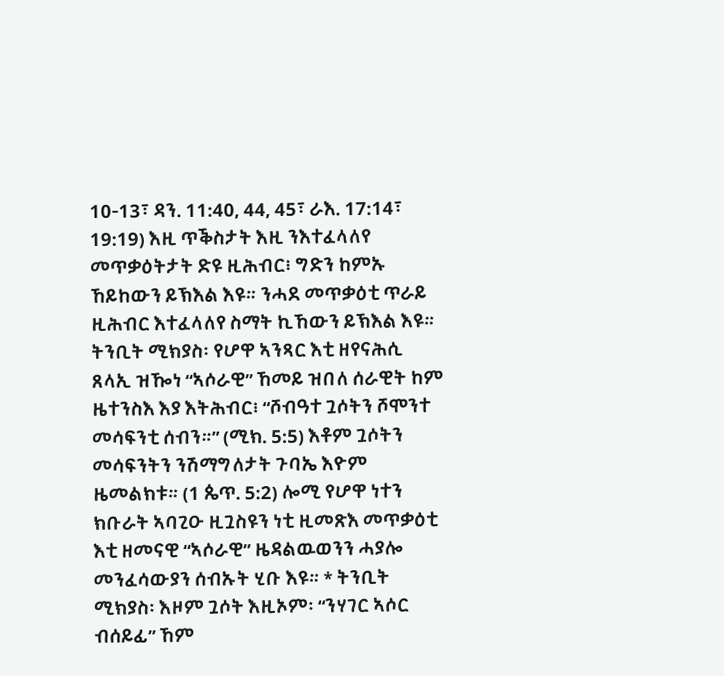10-13፣ ዳን. 11:40, 44, 45፣ ራእ. 17:14፣ 19:19) እዚ ጥቕስታት እዚ ንእተፈላለየ መጥቃዕትታት ድዩ ዚሕብር፧ ግድን ከምኡ ኸይከውን ይኽእል እዩ። ንሓደ መጥቃዕቲ ጥራይ ዚሕብር እተፈላለየ ስማት ኪኸውን ይኽእል እዩ። ትንቢት ሚክያስ፡ የሆዋ ኣንጻር እቲ ዘየናሕሲ ጸላኢ ዝዀነ “ኣሶራዊ” ኸመይ ዝበለ ሰራዊት ከም ዜተንስእ እያ እትሕብር፧ “ሾብዓተ ጓሶትን ሾሞንተ መሳፍንቲ ሰብን።” (ሚክ. 5:5) እቶም ጓሶትን መሳፍንትን ንሽማግለታት ጉባኤ እዮም ዜመልክቱ። (1 ጴጥ. 5:2) ሎሚ የሆዋ ነተን ክቡራት ኣባጊዑ ዚጓስዩን ነቲ ዚመጽእ መጥቃዕቲ እቲ ዘመናዊ “ኣሶራዊ” ዜዳልዉወንን ሓያሎ መንፈሳውያን ሰብኡት ሂቡ እዩ። * ትንቢት ሚክያስ፡ እዞም ጓሶት እዚኦም፡ “ንሃገር ኣሶር ብሰይፊ” ኸም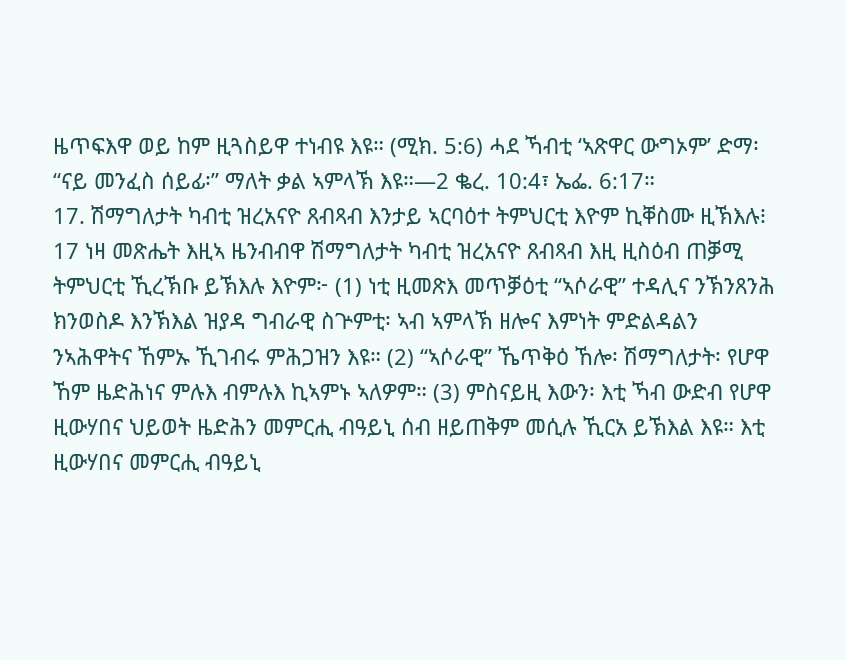ዜጥፍእዋ ወይ ከም ዚጓስይዋ ተነብዩ እዩ። (ሚክ. 5:6) ሓደ ኻብቲ ‘ኣጽዋር ውግኦም’ ድማ፡ “ናይ መንፈስ ሰይፊ፡” ማለት ቃል ኣምላኽ እዩ።—2 ቈረ. 10:4፣ ኤፌ. 6:17።
17. ሽማግለታት ካብቲ ዝረአናዮ ጸብጻብ እንታይ ኣርባዕተ ትምህርቲ እዮም ኪቐስሙ ዚኽእሉ፧
17 ነዛ መጽሔት እዚኣ ዜንብብዋ ሽማግለታት ካብቲ ዝረአናዮ ጸብጻብ እዚ ዚስዕብ ጠቓሚ ትምህርቲ ኺረኽቡ ይኽእሉ እዮም፦ (1) ነቲ ዚመጽእ መጥቓዕቲ “ኣሶራዊ” ተዳሊና ንኽንጸንሕ ክንወስዶ እንኽእል ዝያዳ ግብራዊ ስጕምቲ፡ ኣብ ኣምላኽ ዘሎና እምነት ምድልዳልን ንኣሕዋትና ኸምኡ ኺገብሩ ምሕጋዝን እዩ። (2) “ኣሶራዊ” ኼጥቅዕ ኸሎ፡ ሽማግለታት፡ የሆዋ ኸም ዜድሕነና ምሉእ ብምሉእ ኪኣምኑ ኣለዎም። (3) ምስናይዚ እውን፡ እቲ ኻብ ውድብ የሆዋ ዚውሃበና ህይወት ዜድሕን መምርሒ ብዓይኒ ሰብ ዘይጠቅም መሲሉ ኺርአ ይኽእል እዩ። እቲ ዚውሃበና መምርሒ ብዓይኒ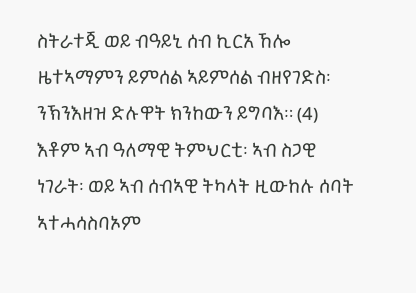ስትራተጂ ወይ ብዓይኒ ሰብ ኪርአ ኸሎ ዜተኣማምን ይምሰል ኣይምሰል ብዘየገድስ፡ ንኽንእዘዝ ድሉዋት ክንከውን ይግባእ። (4) እቶም ኣብ ዓለማዊ ትምህርቲ፡ ኣብ ስጋዊ ነገራት፡ ወይ ኣብ ሰብኣዊ ትካላት ዚውከሉ ሰባት ኣተሓሳስባኦም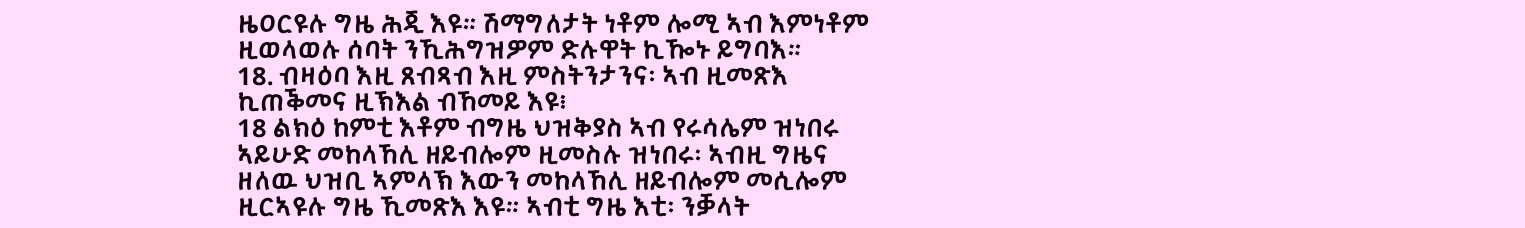ዜዐርዩሉ ግዜ ሕጂ እዩ። ሽማግለታት ነቶም ሎሚ ኣብ እምነቶም ዚወላወሉ ሰባት ንኺሕግዝዎም ድሉዋት ኪዀኑ ይግባእ።
18. ብዛዕባ እዚ ጸብጻብ እዚ ምስትንታንና፡ ኣብ ዚመጽእ ኪጠቕመና ዚኽእል ብኸመይ እዩ፧
18 ልክዕ ከምቲ እቶም ብግዜ ህዝቅያስ ኣብ የሩሳሌም ዝነበሩ ኣይሁድ መከላኸሊ ዘይብሎም ዚመስሉ ዝነበሩ፡ ኣብዚ ግዜና ዘለዉ ህዝቢ ኣምላኽ እውን መከላኸሊ ዘይብሎም መሲሎም ዚርኣዩሉ ግዜ ኺመጽእ እዩ። ኣብቲ ግዜ እቲ፡ ንቓላት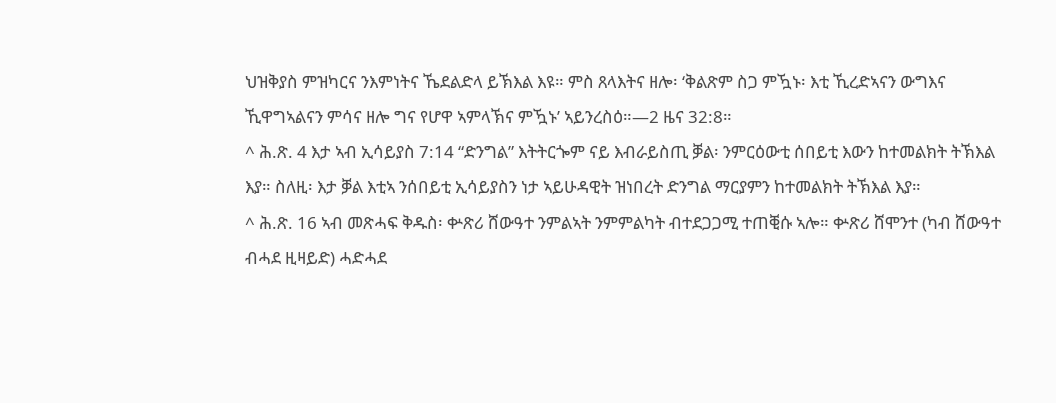ህዝቅያስ ምዝካርና ንእምነትና ኼደልድላ ይኽእል እዩ። ምስ ጸላእትና ዘሎ፡ ‘ቅልጽም ስጋ ምዃኑ፡ እቲ ኺረድኣናን ውግእና ኺዋግኣልናን ምሳና ዘሎ ግና የሆዋ ኣምላኽና ምዃኑ’ ኣይንረስዕ።—2 ዜና 32:8።
^ ሕ.ጽ. 4 እታ ኣብ ኢሳይያስ 7:14 “ድንግል” እትትርጐም ናይ እብራይስጢ ቓል፡ ንምርዕውቲ ሰበይቲ እውን ከተመልክት ትኽእል እያ። ስለዚ፡ እታ ቓል እቲኣ ንሰበይቲ ኢሳይያስን ነታ ኣይሁዳዊት ዝነበረት ድንግል ማርያምን ከተመልክት ትኽእል እያ።
^ ሕ.ጽ. 16 ኣብ መጽሓፍ ቅዱስ፡ ቍጽሪ ሸውዓተ ንምልኣት ንምምልካት ብተደጋጋሚ ተጠቒሱ ኣሎ። ቍጽሪ ሸሞንተ (ካብ ሸውዓተ ብሓደ ዚዛይድ) ሓድሓደ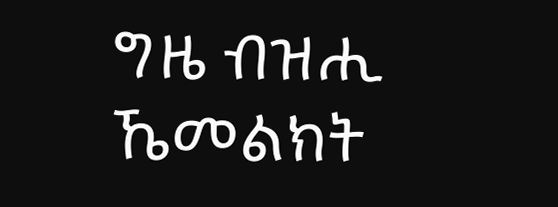ግዜ ብዝሒ ኼመልክት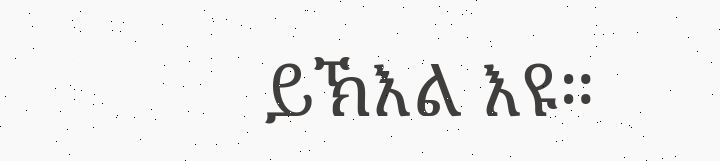ይኽእል እዩ።